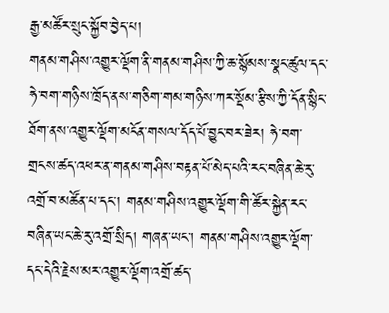རྒྱ་མཚོར་སྲུང་སྐྱོབ་བྱེད་པ།
གནམ་གཤིས་འགྱུར་ལྡོག་ནི་གནམ་གཤིས་ཀྱི་ཆ་སྙོམས་སྣང་ཚུལ་དང་ཧེ་བག་གཉིས་ཁྲོད་ནས་གཅིག་གམ་གཉིས་ཀར་སྡོམ་རྩིས་ཀྱི་དོན་སྙིང་ཐོག་ནས་འགྱུར་ལྡོག་མངོན་གསལ་དོད་པོ་བྱུང་བར་ཟེར། ཧེ་བག་གྲངས་ཚད་འཕར་ན་གནམ་གཤིས་བརྟན་པོ་མེད་པའི་རང་བཞིན་ཆེ་རུ་འགྲོ་བ་མཚོན་པ་དང་། གནམ་གཤིས་འགྱུར་ལྡོག་གི་ཚོར་སྐྱེན་རང་བཞིན་ཡང་ཆེ་རུ་འགྲོ་སྲིད། གཞན་ཡང་། གནམ་གཤིས་འགྱུར་ལྡོག་དང་དེའི་རྗེས་མར་འགྱུར་ལྡོག་འགྲོ་ཚད་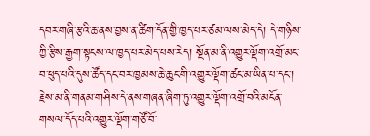དབར་གཞི་རྩའི་ཆ་ནས་བྱས་ན་ཚིག་དོན་གྱི་ཁྱད་པར་ཙམ་ལས་མེད་དེ། དེ་གཉིས་ཀྱི་རྩིས་རྒྱག་སྟངས་ལ་ཁྱད་པར་མེད་པས་རེད། སྔོན་མ་ནི་འགྱུར་ལྡོག་འགྲོ་མང་བ་ཕུད་པའི་དུས་ཚོད་དང་བར་ཁྱམས་ཆེ་ཆུང་གི་འགྱུར་ལྡོག་ཚང་མ་ཡིན་པ་དང་། རྗེས་མ་ནི་གནམ་གཤིས་དེ་ནས་གཞན་ཞིག་ཏུ་འགྱུར་ལྡོག་འགྲོ་བའི་མངོན་གསལ་དོད་པའི་འགྱུར་ལྡོག་གཙོ་བོ་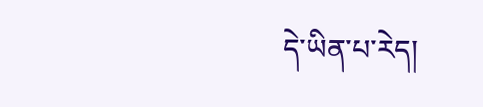དེ་ཡིན་པ་རེད།